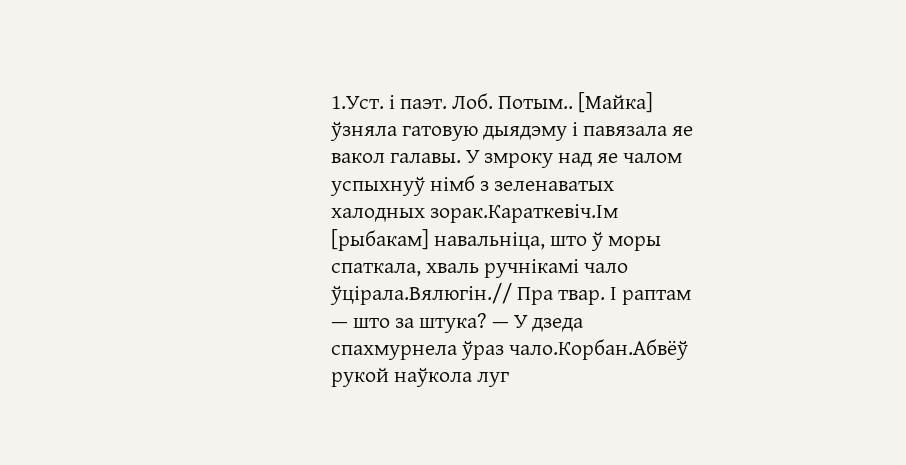1.Уст. і паэт. Лоб. Потым.. [Майка] ўзняла гатовую дыядэму і павязала яе вакол галавы. У змроку над яе чалом успыхнуў німб з зеленаватых халодных зорак.Караткевіч.Ім [рыбакам] навальніца, што ў моры спаткала, хваль ручнікамі чало ўцірала.Вялюгін.// Пра твар. І раптам — што за штука? — У дзеда спахмурнела ўраз чало.Корбан.Абвёў рукой наўкола луг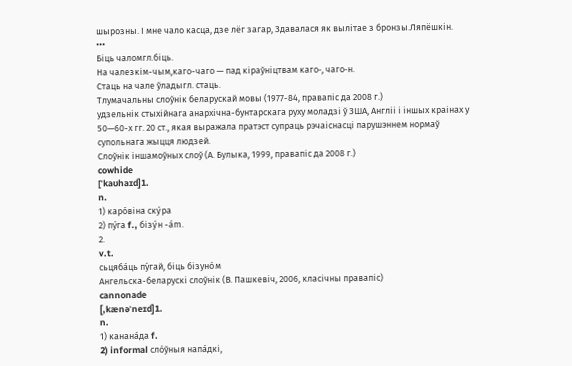шырозны. І мне чало касца, дзе лёг загар, Здавалася як вылітае з бронзы.Ляпёшкін.
•••
Біць чаломгл.біць.
На чалезкім-чым,каго-чаго — пад кіраўніцтвам каго‑, чаго‑н.
Стаць на чале ўладыгл. стаць.
Тлумачальны слоўнік беларускай мовы (1977-84, правапіс да 2008 г.)
удзельнік стыхійнага анархічна-бунтарскага руху моладзі ў ЗША, Англіі і іншых краінах у 50—60-х гг. 20 ст., якая выражала пратэст супраць рэчаіснасці парушэннем нормаў супольнага жыцця людзей.
Слоўнік іншамоўных слоў (А. Булыка, 1999, правапіс да 2008 г.)
cowhide
[ˈkaʊhaɪd]1.
n.
1) каро́віна ску́ра
2) пу́га f., бізу́н -а́m.
2.
v.t.
сьцяба́ць пу́гай, біць бізуно́м
Ангельска-беларускі слоўнік (В. Пашкевіч, 2006, класічны правапіс)
cannonade
[,kænəˈneɪd]1.
n.
1) канана́да f.
2) informal сло́ўныя напа́дкі,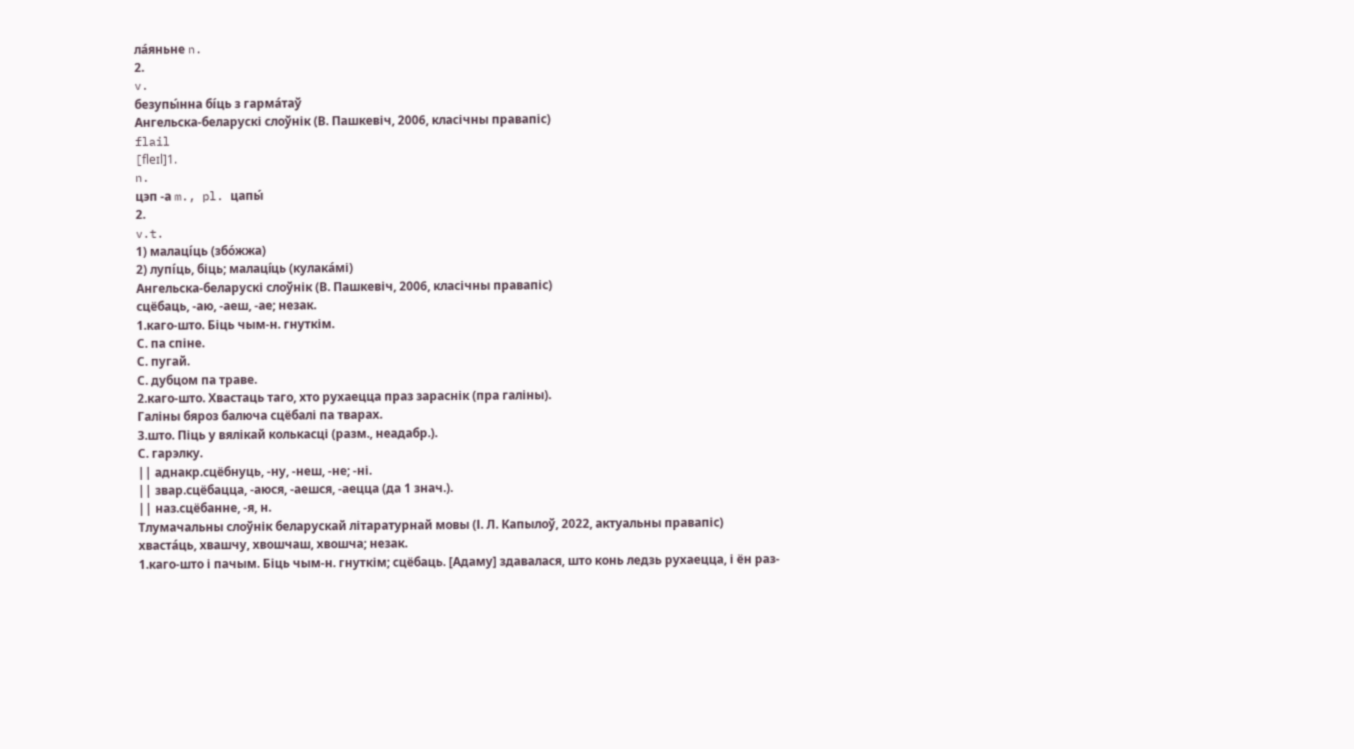ла́яньне n.
2.
v.
безупы́нна бі́ць з гарма́таў
Ангельска-беларускі слоўнік (В. Пашкевіч, 2006, класічны правапіс)
flail
[fleɪl]1.
n.
цэп -а m., pl. цапы́
2.
v.t.
1) малаці́ць (збо́жжа)
2) лупі́ць, біць; малаці́ць (кулака́мі)
Ангельска-беларускі слоўнік (В. Пашкевіч, 2006, класічны правапіс)
сцёбаць, -аю, -аеш, -ае; незак.
1.каго-што. Біць чым-н. гнуткім.
С. па спіне.
С. пугай.
С. дубцом па траве.
2.каго-што. Хвастаць таго, хто рухаецца праз зараснік (пра галіны).
Галіны бяроз балюча сцёбалі па тварах.
3.што. Піць у вялікай колькасці (разм., неадабр.).
С. гарэлку.
|| аднакр.сцёбнуць, -ну, -неш, -не; -ні.
|| звар.сцёбацца, -аюся, -аешся, -аецца (да 1 знач.).
|| наз.сцёбанне, -я, н.
Тлумачальны слоўнік беларускай літаратурнай мовы (І. Л. Капылоў, 2022, актуальны правапіс)
хваста́ць, хвашчу, хвошчаш, хвошча; незак.
1.каго-што і пачым. Біць чым‑н. гнуткім; сцёбаць. [Адаму] здавалася, што конь ледзь рухаецца, і ён раз-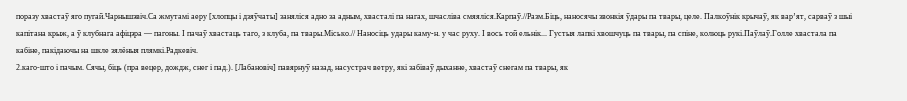поразу хвастаў яго пугай.Чарнышэвіч.Са жмутамі аеру [хлопцы і дзяўчаты] заняліся адно за адным, хвасталі па нагах, шчасліва смяяліся.Карпаў.//Разм.Біць, наносячы звонкія ўдары па твары, целе. Палкоўнік крычаў, як вар’ят, сарваў з шыі капітана крыж, а ў клубнага афіцэра — пагоны. І пачаў хвастаць таго, з клуба, па твары.Місько.// Наносіць удары каму‑н. у час руху. І вось той ельнік... Густыя лапкі хвошчуць па твары, па спіне, колюць рукі.Паўлаў.Голле хвастала па кабіне, пакідаючы на шкле зялёныя плямкі.Радкевіч.
2.каго-што і пачым. Сячы, біць (пра вецер, дождж, снег і пад.). [Лабановіч] павярнуў назад, насустрач ветру, які забіваў дыханне, хвастаў снегам па твары, як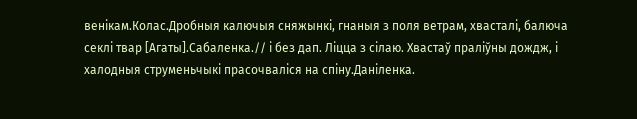венікам.Колас.Дробныя калючыя сняжынкі, гнаныя з поля ветрам, хвасталі, балюча секлі твар [Агаты].Сабаленка.// і без дап. Ліцца з сілаю. Хвастаў праліўны дождж, і халодныя струменьчыкі прасочваліся на спіну.Даніленка.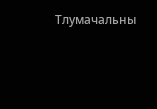Тлумачальны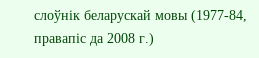слоўнік беларускай мовы (1977-84, правапіс да 2008 г.)